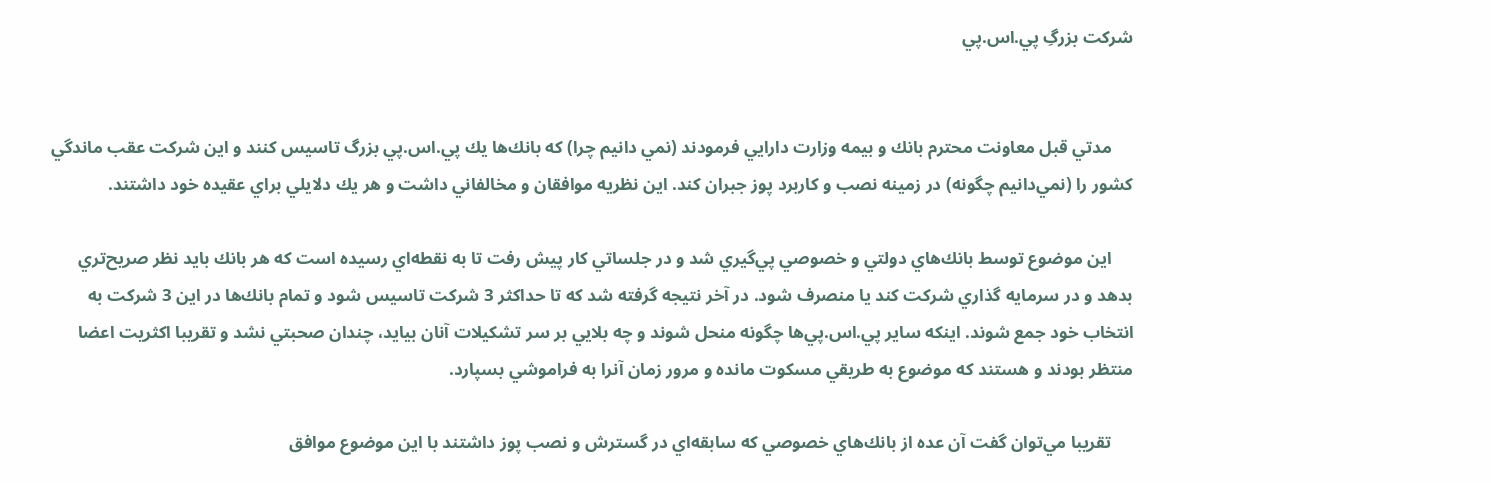شركت بزرگِ پي.اس.پي


     مدتي قبل معاونت محترم بانك و بيمه وزارت دارايي فرمودند (نمي دانيم چرا) كه بانك‌ها يك پي.اس.پي بزرگ تاسيس كنند و اين شركت عقب ماندگي كشور را (نمي‌دانيم چگونه) در زمينه نصب و كاربرد پوز جبران كند. اين نظريه موافقان و مخالفاني داشت و هر يك دلايلي براي عقيده خود داشتند.

     اين موضوع توسط بانك‌هاي دولتي و خصوصي پي‌گيري شد و در جلساتي كار پيش رفت تا به نقطه‌اي رسيده است كه هر بانك بايد نظر صريح‌تري بدهد و در سرمايه گذاري شركت كند يا منصرف شود. در آخر نتيجه گرفته شد كه تا حداكثر 3 شركت تاسيس شود و تمام بانك‌ها در اين 3 شركت به انتخاب خود جمع شوند. اينكه ساير پي.اس.پي‌ها چگونه منحل شوند و چه بلايي بر سر تشكيلات آنان بيايد، چندان صحبتي نشد و تقريبا اكثريت اعضا منتظر بودند و هستند كه موضوع به طريقي مسكوت مانده و مرور زمان آنرا به فراموشي بسپارد.

     تقريبا مي‌توان گفت آن عده از بانك‌هاي خصوصي كه سابقه‌اي در گسترش و نصب پوز داشتند با اين موضوع موافق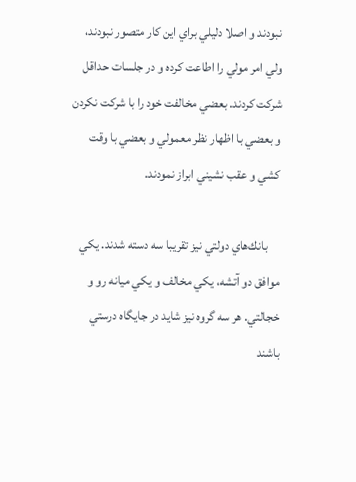نبودند و اصلا دليلي براي اين كار متصور نبودند، ولي امر مولي را اطاعت كرده و در جلسات حداقل شركت كردند. بعضي مخالفت خود را با شركت نكردن و بعضي با اظهار نظر معمولي و بعضي با وقت كشي و عقب نشيني ابراز نمودند.

     بانك‌هاي دولتي نيز تقريبا سه دسته شدند. يكي موافق دو آتشه، يكي مخالف و يكي ميانه رو و خجالتي. هر سه گروه نيز شايد در جايگاه درستي باشند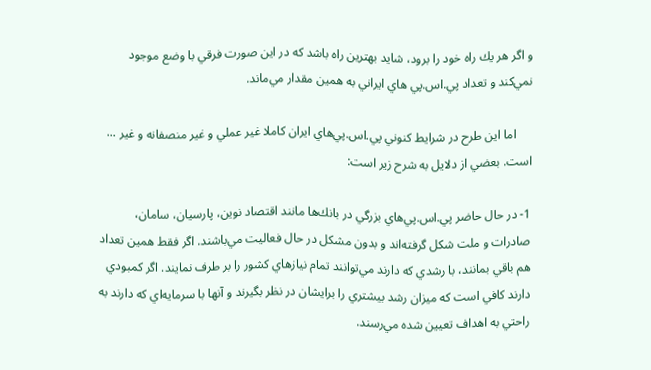و اگر هر يك راه خود را برود، شايد بهترين راه باشد كه در اين صورت فرقي با وضع موجود نمي‌كند و تعداد پي.اس.پي هاي ايراني به همين مقدار مي‌ماند.

     اما اين طرح در شرايط كنوني پي.اس.پي‌هاي ايران كاملا غير عملي و غير منصفانه و غير ... است. بعضي از دلايل به شرح زير است:

1- در حال حاضر پي.اس.پي‌هاي بزرگي در بانك‌ها مانند اقتصاد نوين، پارسيان، سامان، صادرات و ملت شكل گرفته‌اند و بدون مشكل در حال فعاليت مي‌باشند. اگر فقط همين تعداد هم باقي بمانند، با رشدي كه دارند مي‌توانند تمام نيازهاي كشور را بر طرف نمايند. اگر كمبودي دارند كافي است كه ميزان رشد بيشتري را برايشان در نظر بگيرند و آنها با سرمايه‌اي كه دارند به راحتي به اهداف تعيين شده مي‌رسند.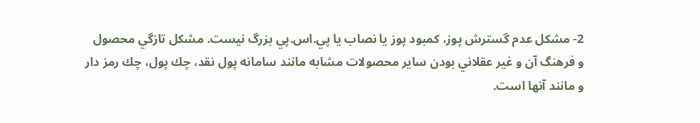2- مشكل عدم گسترش پوز، كمبود پوز يا نصاب يا پي.اس.پي بزرگ نيست. مشكل تازگي محصول و فرهنگ آن و غير عقلاني بودن ساير محصولات مشابه مانند سامانه پول نقد، چك پول، چك رمز دار و مانند آنها است.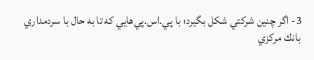3- اگر چنين شركتي شكل بگيرد؛ با پي.اس.پي‌هايي كه تا به حال با سردمداري بانك مركزي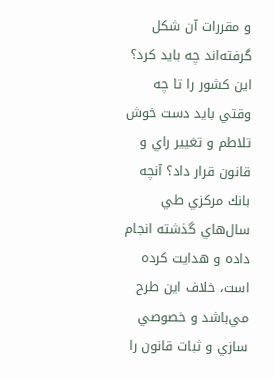و مقررات آن شكل گرفته‌اند چه بايد كرد؟ اين كشور را تا چه وقتي بايد دست خوش تلاطم و تغيير راي و قانون قرار داد؟ آنچه بانك مركزي طي سال‌هاي گذشته انجام داده و هدايت كرده است، خلاف اين طرح مي‌باشد و خصوصي سازي و ثبات قانون را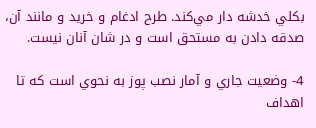بكلي خدشه دار مي‌كند. طرح ادغام و خريد و مانند آن، صدقه دادن به مستحق است و در شان آنان نيست.

4- وضعيت جاري و آمار نصب پوز به نحوي است كه تا اهداف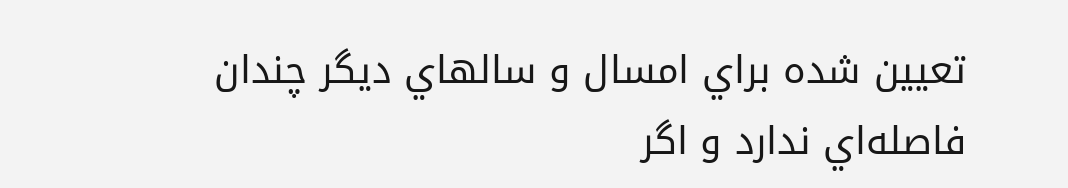تعيين شده براي امسال و سالهاي ديگر چندان فاصله‌اي ندارد و اگر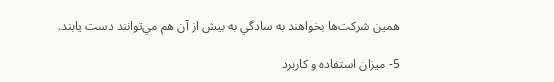همين شركت‌ها بخواهند به سادگي به بيش از آن هم مي‌توانند دست يابند.

5- ميزان استفاده و كاربرد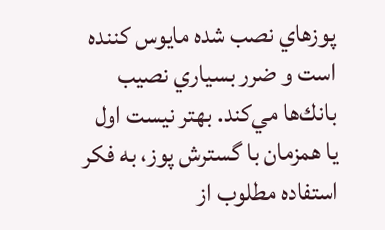پوزهاي نصب شده مايوس كننده است و ضرر بسياري نصيب بانك‌ها مي‌كند. بهتر نيست اول يا همزمان با گسترش پوز، به فكر استفاده مطلوب از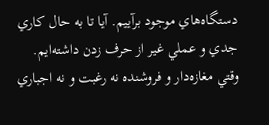دستگاه‌هاي موجود برآييم. آيا تا به حال كاري جدي و عملي غير از حرف زدن داشته‌ايم. وقتي مغازه‌دار و فروشنده نه رغبت و نه اجباري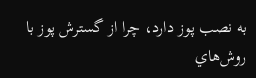به نصب پوز دارد، چرا از گسترش پوز با روش‌هاي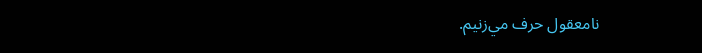نامعقول حرف مي‌زنيم.